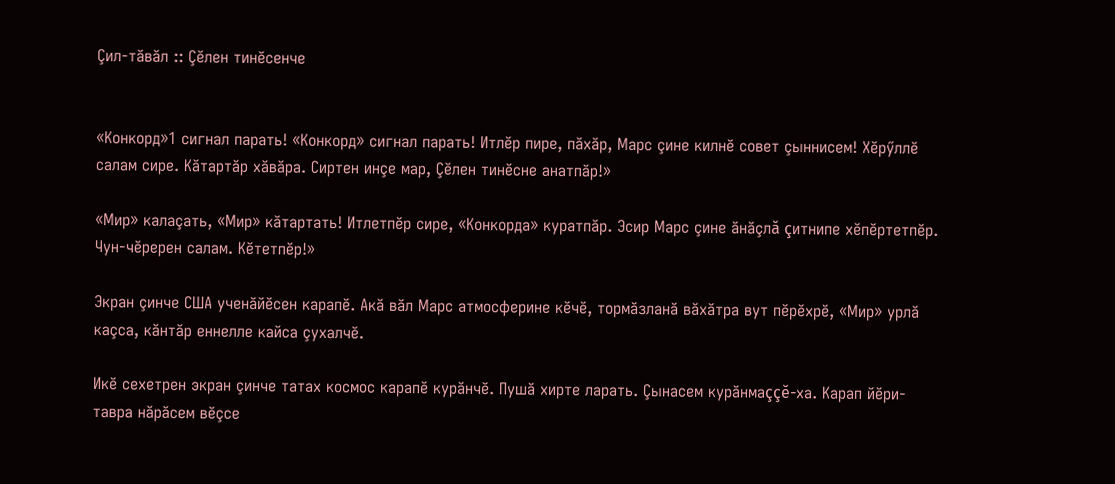Çил-тăвăл :: Çĕлен тинĕсенче


«Конкорд»1 сигнал парать! «Конкорд» сигнал парать! Итлĕр пире, пăхăр, Марс çине килнĕ совет çыннисем! Хĕрӳллĕ салам сире. Кăтартăр хăвăра. Сиртен инçе мар, Çĕлен тинĕсне анатпăр!»

«Мир» калаçать, «Мир» кăтартать! Итлетпĕр сире, «Конкорда» куратпăр. Эсир Марс çине ăнăçлă çитнипе хĕпĕртетпĕр. Чун-чĕререн салам. Кĕтетпĕр!»

Экран çинче США ученăйĕсен карапĕ. Акă вăл Марс атмосферине кĕчĕ, тормăзланă вăхăтра вут пĕрĕхрĕ, «Мир» урлă каçса, кăнтăр еннелле кайса çухалчĕ.

Икĕ сехетрен экран çинче татах космос карапĕ курăнчĕ. Пушă хирте ларать. Çынасем курăнмаççĕ-ха. Карап йĕри-тавра нăрăсем вĕçсе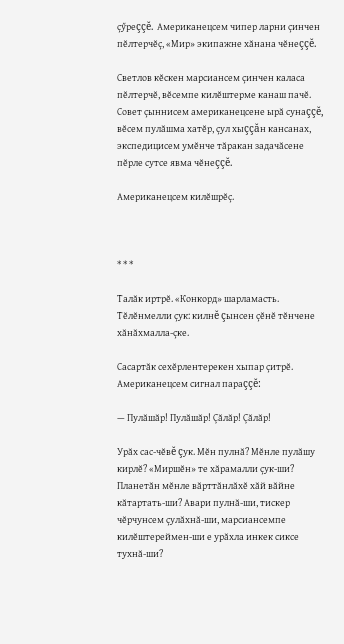çӳреççĕ. Американецсем чипер ларни çинчен пĕлтерчĕç, «Мир» экипажне хăнана чĕнеççĕ.

Светлов кĕскен марсиансем çинчен каласа пĕлтерчĕ, вĕсемпе килĕштерме канаш пачĕ. Совет çыннисем американецсене ырă сунаççĕ, вĕсем пулăшма хатĕр, çул хыççăн кансанах, экспедицисем умĕнче тăракан задачăсене пĕрле сутсе явма чĕнеççĕ.

Американецсем килĕшрĕç.



* * *

Талăк иртрĕ. «Конкорд» шарламасть. Тĕлĕнмелли çук: килнĕ çынсен çĕнĕ тĕнчене хăнăхмалла-çке.

Сасартăк сехĕрлентерекен хыпар çитрĕ. Американецсем сигнал параççĕ:

— Пулăшăр! Пулăшăр! Çăлăр! Çăлăр!

Урăх сас-чĕвĕ çук. Мĕн пулнă? Мĕнле пулăшу кирлĕ? «Миршĕн» те хăрамалли çук-ши? Планетăн мĕнле вăрттăнлăхĕ хăй вăйне кăтартать-ши? Авари пулнă-ши, тискер чĕрчунсем çулăхнă-ши, марсиансемпе килĕштереймен-ши е урăхла инкек сиксе тухнă-ши?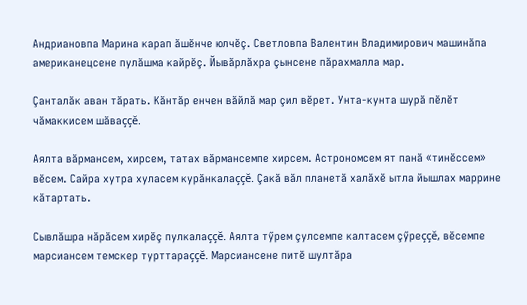Андриановпа Марина карап ăшĕнче юлчĕç. Светловпа Валентин Владимирович машинăпа американецсене пулăшма кайрĕç. Йывăрлăхра çынсене пăрахмалла мар.

Çанталăк аван тăрать. Кăнтăр енчен вăйлă мар çил вĕрет. Унта-кунта шурă пĕлĕт чăмаккисем шăваççĕ.

Аялта вăрмансем, хирсем, татах вăрмансемпе хирсем. Астрономсем ят панă «тинĕссем» вĕсем. Сайра хутра хуласем курăнкалаççĕ. Çакă вăл планетă халăхĕ ытла йышлах маррине кăтартать.

Сывлăшра нăрăсем хирĕç пулкалаççĕ. Аялта тӳрем çулсемпе калтасем çӳреççĕ, вĕсемпе марсиансем темскер турттараççĕ. Марсиансене питĕ шултăра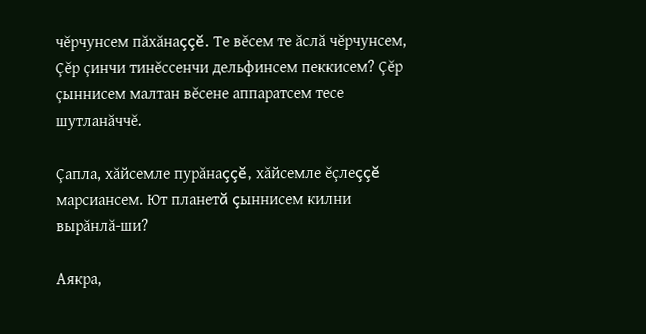чĕрчунсем пăхăнаççĕ. Те вĕсем те ăслă чĕрчунсем, Çĕр çинчи тинĕссенчи дельфинсем пеккисем? Çĕр çыннисем малтан вĕсене аппаратсем тесе шутланăччĕ.

Çапла, хăйсемле пурăнаççĕ, хăйсемле ĕçлеççĕ марсиансем. Ют планетă çыннисем килни вырăнлă-ши?

Аякра,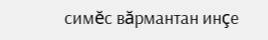симĕс вăрмантан инçе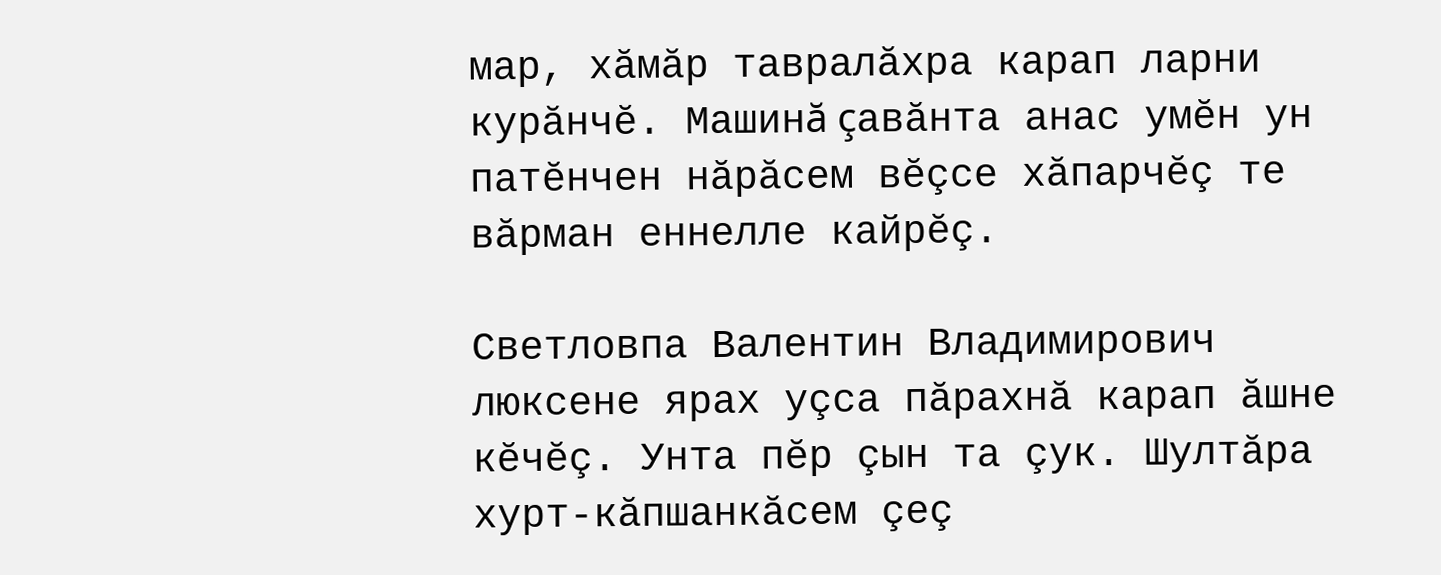мар, хăмăр тавралăхра карап ларни курăнчĕ. Машинă çавăнта анас умĕн ун патĕнчен нăрăсем вĕçсе хăпарчĕç те вăрман еннелле кайрĕç.

Светловпа Валентин Владимирович люксене ярах уçса пăрахнă карап ăшне кĕчĕç. Унта пĕр çын та çук. Шултăра хурт-кăпшанкăсем çеç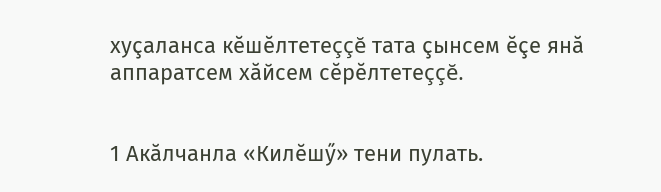хуçаланса кĕшĕлтетеççĕ тата çынсем ĕçе янă аппаратсем хăйсем сĕрĕлтетеççĕ.


1 Акăлчанла «Килĕшӳ» тени пулать.